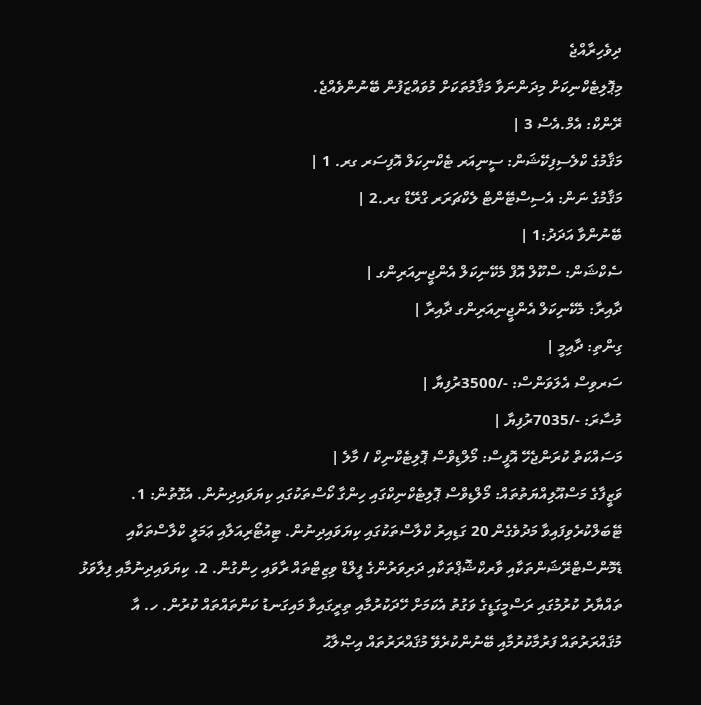ދިވެހިރާއްޖެ
މިޕޮލިޓެކްނިކަށް މިދަންނަވާ މަޤާމުތަކަށް މުވައްޒަފުން ބޭނުންވެއްޖެ.
ރޭންކް: އެމް.އެސް 3 |
މަޤާމުގެ ކްލެސިފިކޭޝަން: ސީނިއަރ ޓެކްނިކަލް އޮފިސަރ ގރ. 1 |
މަޤާމުގެ ނަން: އެސިސްޓޭންޓް ލެކްޗަރަރ ގްރޭޑް ގރ.2 |
ބޭނުންވާ އަދަދު:1 |
ސެކްޝަން: ސްކޫލް އޮފް މެކޭނިކަލް އެންޖީނިއަރިންގ |
ދާއިރާ: މެކޭނިކަލް އެންޖީނިއަރިންގ ދާއިރާ |
ގިންތި: ދާއިމީ |
ސަރވިސް އެލަވަންސް: -/3500ރުފިޔާ |
މުސާރަ: -/7035ރުފިޔާ |
މަސައްކަތް ކުރަންޖެހޭ އޮފީސް: މޯލްޑިވްސް ޕޮލިޓެކްނިކް / މާލެ |
ވަޒީފާގެ މަސްއޫލިއްޔަތުތައް: މޯލްޑިވްސް ޕޮލިޓެކްނިކްގައި ހިންގާ ކޯސްތަކުގައި ކިޔަވައިދިނުން. އެގޮތުން: 1. ޓޭބަލްކުރެވިފައިވާ މަދުވެގެން 20 ގަޑިއިރު ކްލާސްތަކުގައި ކިޔަވައިދިނުން. ޓިއުޓޯރިއަލާއި ޢަމަލީ ކްލާސްތަކާއި ޑެމޮންސްޓްރޭޝަންތަކާއި ވާރކްޝޮޕްތަކާއި ދަރިވަރުންގެ ފީލްޑް ވިޒިޓްތައް ރާވައި ހިންގުން. 2. ކިޔަވައިދިނުމާއި ފިލާވަޅު ތައްޔާރު ކުރުމުގައި ރަސްމީގަޑީގެ ވަގުތު އެކަމަށް ހޭދަކުރުމާއި ތިރީގައިވާ މައިގަނޑު ކަންތައްތައް ކުރުން. ހ. އާ މުޤައްރަރުތައް ފަރުމާކުރުމާއި ބޭނުންކުރެވޭ މުޤައްރަރުތައް އިޞްލާޙު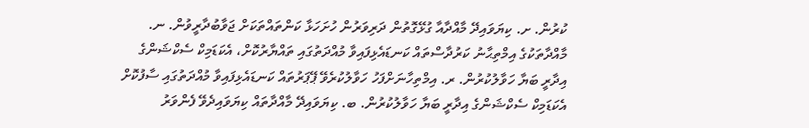ކުރުން. ށ. ކިޔަވައިދޭ މާއްދާއާ ގުޅޭގޮތުން ދަރިވަރުން ހުށަހަޅާ ކަންތައްތަކަށް ޖަވާބުދާރީވުން. ނ. މާއްދާތަކުގެ އިމްތިޙާނު ކަރުދާސްތައް ކަނޑައެޅިފައިވާ މުއްދަތުގައި ތައްޔާރުކޮށް، އެކަޑަމިކް ސެކްޝަންގެ އިދާރީ ބަޔާ ހަވާލުކުރުން. ރ. އިމްތިހާނަށްފަހު ހަވާލުކުރެވޭ ޕޭޕަރުތައް ކަނޑައެޅިފައިވާ މުއްދަތުގައި ސާފުކޮށް އެކަޑަމިކް ސެކްޝަންގެ އިދާރީ ބަޔާ ހަވާލުކުރުން. ބ. ކިޔަވައިދޭ މާއްދާތައް ކިޔަވައިދެވޭ ފެންވަރު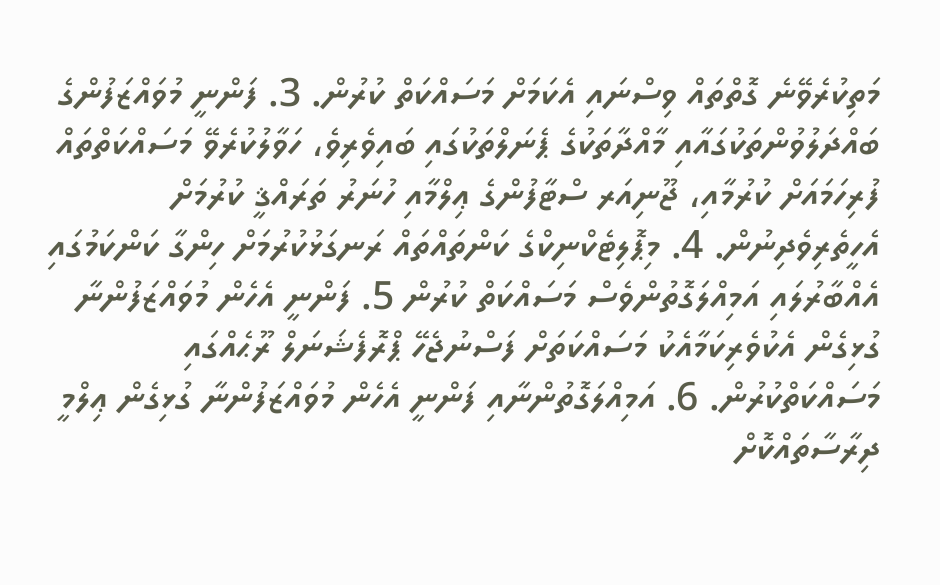މަތިކުރެވޭނެ ގޮތްތައް ވިސްނައި އެކަމަށް މަސައްކަތް ކުރުން. 3. ފަންނީ މުވައްޒަފުންގެ ބައްދަލުވުންތަކުގައާއި މާއްދާތަކުގެ ޕެނަލްތަކުގައި ބައިވެރިވެ، ހަވާލުކުރެވޭ މަސައްކަތްތައް ފުރިހަމައަށް ކުރުމާއި، ޖޫނިއަރ ސްޓާފުންގެ ޢިލްމާއި ހުނަރު ތަރައްޤީ ކުރުމަށް އެހީތެރިވެދިނުން. 4. މިޕޮލިޓެކްނިކްގެ ކަންތައްތައް ރަނގަޅުކުރުމަށް ހިންގާ ކަންކަމުގައި އެއްބާރުލައި އަމިއްލަގޮތުންވެސް މަސައްކަތް ކުރުން 5. ފަންނީ އެހެން މުވައްޒަފުންނާ ގުޅިގެން އެކުވެރިކަމާއެކު މަސައްކަތަށް ފަސްނުޖެހޭ ޕްރޮފެޝަނަލް ރޫޙެއްގައި މަސައްކަތްކުރުން. 6. އަމިއްލަގޮތުންނާއި ފަންނީ އެހެން މުވައްޒަފުންނާ ގުޅިގެން ޢިލްމީ ދިރާސާތައްކޮށް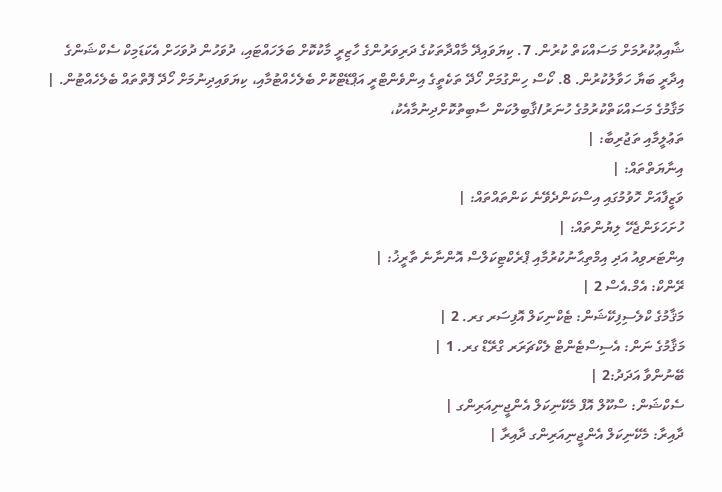ޝާއިޢުކުރުމަށް މަސައްކަތް ކުރުން. 7. ކިޔަވައިދޭ މާއްދާތަކުގެ ދަރިވަރުންގެ ހާޒިރީ މާކުކޮށް ބަލަހައްޓައި، ދުވަހުން ދުވަހަށް އެކަޑަމިކް ސެކްޝަންގެ އިދާރީ ބަޔާ ހަވާލުކުރުން. 8. ކޯސް ހިންގުމަށް ހޯދޭ ތަކެތީގެ އިންވެންޓްރީ އަޕްޑޭޓްކޮށް ބެލެހެއްޓުމާއި، ކިޔަވައިދިނުމަށް ހޯދޭ ފޮތްތައް ބެލެހެއްޓުން. |
މަޤާމުގެ މަސައްކަތްކުރުމުގެ ހުނަރު/ޤާބިލުކަން ސާބިތުކޮށްދިނުމާއެކު،
ތަޢުލީމާއި ތަޖުރިބާ: |
އިނާޔަތްތައް: |
ވަޒީފާއަށް ހޮވުމުގައި އިސްކަންދެވޭނެ ކަންތައްތައް: |
ހުށަހަޅަންޖެހޭ ލިޔުންތައް: |
އިންޓަރވިއު އަދި އިމްތިޙާނުކުރުމާއި ޕްރެކްޓިކަލްސް އޮންނާނެ ތާރީޚު: |
ރޭންކް: އެމް.އެސް 2 |
މަޤާމުގެ ކްލެސިފިކޭޝަން: ޓެކްނިކަލް އޮފިސަރ ގރ. 2 |
މަޤާމުގެ ނަން: އެސިސްޓެންޓް ލެކްޗަރަރ ގްރޭޑް ގރ. 1 |
ބޭނުންވާ އަދަދު:2 |
ސެކްޝަން: ސްކޫލް އޮފް މެކޭނިކަލް އެންޖީނިއަރިންގ |
ދާއިރާ: މެކޭނިކަލް އެންޖީނިއަރިންގ ދާއިރާ |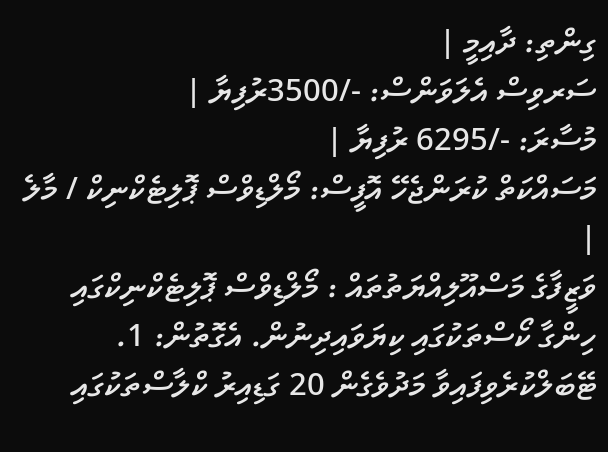ގިންތި: ދާއިމީ |
ސަރވިސް އެލަވަންސް: -/3500ރުފިޔާ |
މުސާރަ: -/6295 ރުފިޔާ |
މަސައްކަތް ކުރަންޖެހޭ އޮފީސް: މޯލްޑިވްސް ޕޮލިޓެކްނިކް / މާލެ |
ވަޒީފާގެ މަސްއޫލިއްޔަތުތައް : މޯލްޑިވްސް ޕޮލިޓެކްނިކްގައި ހިންގާ ކޯސްތަކުގައި ކިޔަވައިދިނުން. އެގޮތުން: 1. ޓޭބަލްކުރެވިފައިވާ މަދުވެގެން 20 ގަޑިއިރު ކްލާސްތަކުގައި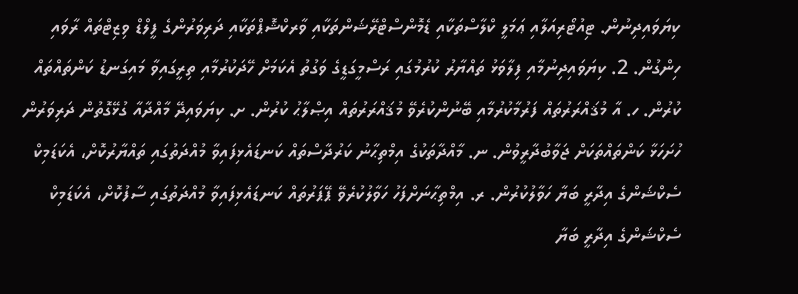ކިޔަވައިދިނުން. ޓިއުޓޯރިއަލާއި ޢަމަލީ ކްލާސްތަކާއި ޑެމޮންސްޓްރޭޝަންތަކާއި ވާރކްޝޮޕްތަކާއި ދަރިވަރުންގެ ފީލްޑް ވިޒިޓްތައް ރާވައި ހިންގުން. 2. ކިޔަވައިދިނުމާއި ފިލާވަޅު ތައްޔާރު ކުރުމުގައި ރަސްމީގަޑީގެ ވަގުތު އެކަމަށް ހޭދަކުރުމާއި ތިރީގައިވާ މައިގަނޑު ކަންތައްތައް ކުރުން. ހ. އާ މުޤައްރަރުތައް ފަރުމާކުރުމާއި ބޭނުންކުރެވޭ މުޤައްރަރުތައް އިޞްލާޙު ކުރުން. ށ. ކިޔަވައިދޭ މާއްދާއާ ގުޅޭގޮތުން ދަރިވަރުން ހުށަހަޅާ ކަންތައްތަކަށް ޖަވާބުދާރީވުން. ނ. މާއްދާތަކުގެ އިމްތިޙާނު ކަރުދާސްތައް ކަނޑައެޅިފައިވާ މުއްދަތުގައި ތައްޔާރުކޮށް، އެކަޑަމިކް ސެކްޝަންގެ އިދާރީ ބަޔާ ހަވާލުކުރުން. ރ. އިމްތިޙާނަށްފަހު ހަވާލުކުރެވޭ ޕޭޕަރުތައް ކަނޑައެޅިފައިވާ މުއްދަތުގައި ސާފުކޮށް، އެކަޑަމިކް ސެކްޝަންގެ އިދާރީ ބަޔާ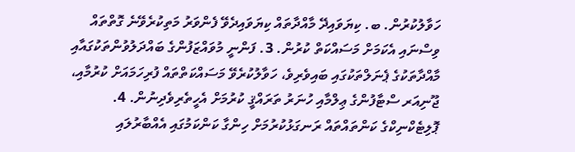ހަވާލުކުރުން. ބ. ކިޔަވައިދޭ މާއްދާތައް ކިޔަވައިދެވޭ ފެންވަރު މަތިކުރެވޭނެ ގޮތްތައް ވިސްނައި އެކަމަށް މަސައްކަތް ކުރުން. 3. ފަންނީ މުވައްޒަފުންގެ ބައްދަލުވުންތަކުގައާއި މާއްދާތަކުގެ ޕެނަލްތަކުގައި ބައިވެރިވެ، ހަވާލުކުރެވޭ މަސައްކަތްތައް ފުރިހަމައަށް ކުރުމާއި، ޖޫނިއަރ ސްޓާފުންގެ ޢިލްމާއި ހުނަރު ތަރައްޤީ ކުރުމަށް އެހީތެރިވެދިނުން. 4. ޕޮލިޓެކްނިކްގެ ކަންތައްތައް ރަނގަޅުކުރުމަށް ހިންގާ ކަންކަމުގައި އެއްބާރުލައި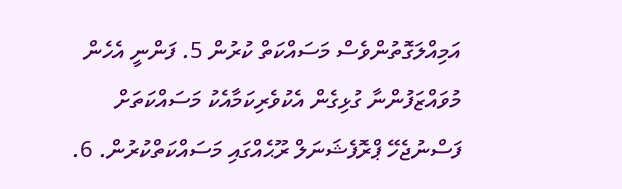އަމިއްލަގޮތުންވެސް މަސައްކަތް ކުރުން 5. ފަންނީ އެހެން މުވައްޒަފުންނާ ގުޅިގެން އެކުވެރިކަމާއެކު މަސައްކަތަށް ފަސްނުޖެހޭ ޕްރޮފެޝަނަލް ރޫޙެއްގައި މަސައްކަތްކުރުން. 6.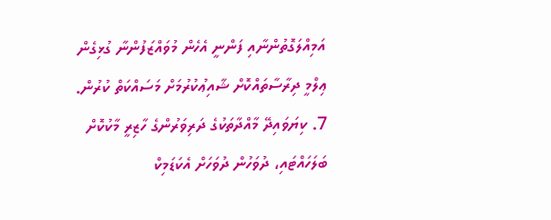އަމިއްލަގޮތުންނާއި ފަންނީ އެހެން މުވައްޒަފުންނާ ގުޅިގެން ޢިލްމީ ދިރާސާތައްކޮށް ޝާއިޢުކުރުމަށް މަސައްކަތް ކުރުން. 7. ކިޔަވައިދޭ މާއްދާތަކުގެ ދަރިވަރުންގެ ހާޒިރީ މާކުކޮށް ބަލަހައްޓައި، ދުވަހުން ދުވަހަށް އެކަޑަމިކް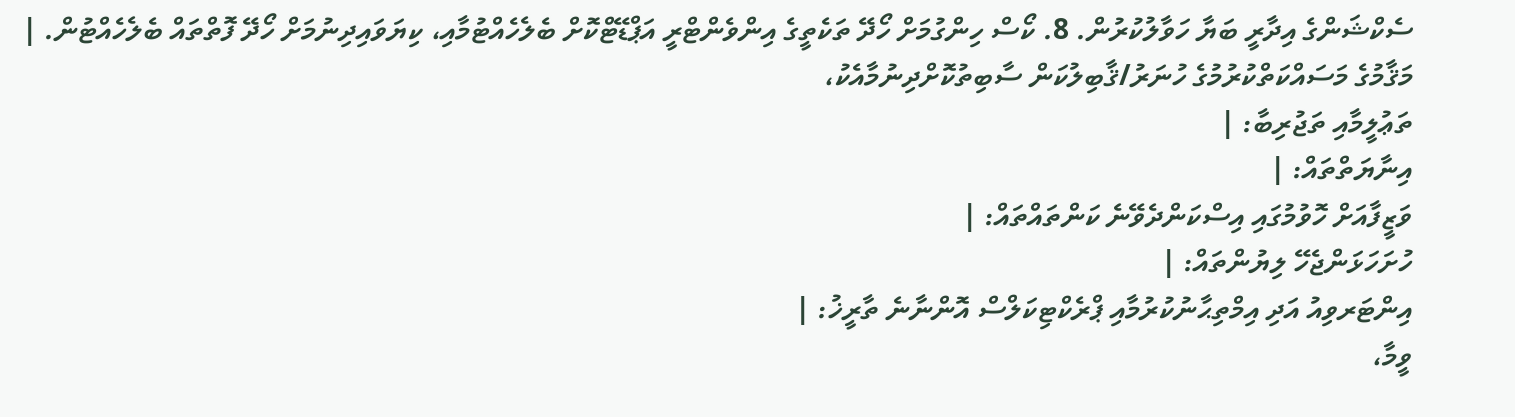ސެކްޝަންގެ އިދާރީ ބަޔާ ހަވާލުކުރުން. 8. ކޯސް ހިންގުމަށް ހޯދޭ ތަކެތީގެ އިންވެންޓްރީ އަޕްޑޭޓްކޮށް ބެލެހެއްޓުމާއި، ކިޔަވައިދިނުމަށް ހޯދޭ ފޮތްތައް ބެލެހެއްޓުން. |
މަޤާމުގެ މަސައްކަތްކުރުމުގެ ހުނަރު/ޤާބިލުކަން ސާބިތުކޮށްދިނުމާއެކު،
ތަޢުލީމާއި ތަޖުރިބާ: |
އިނާޔަތްތައް: |
ވަޒީފާއަށް ހޮވުމުގައި އިސްކަންދެވޭނެ ކަންތައްތައް: |
ހުށަހަޅަންޖެހޭ ލިޔުންތައް: |
އިންޓަރވިއު އަދި އިމްތިޙާނުކުރުމާއި ޕްރެކްޓިކަލްސް އޮންނާނެ ތާރީޚު: |
ވީމާ،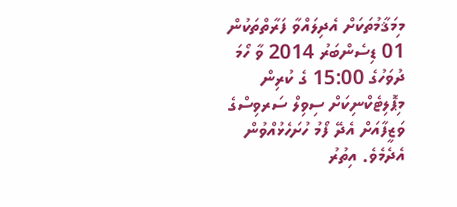މިމަޤާމުތަކަށް އެދިލައްވާ ފަރާތްތަކުން 01 ޑިސެންބަރު 2014 ވާ ހޯމަ ދުވަހުގެ 15:00 ގެ ކުރިން މިޕޮލިޓެކްނިކަށް ސިވިލް ސަރވިސްގެ ވަޒީފާއަށް އެދޭ ފޯމު ހުށަހެޅުއްވުން އެދެމެވެ. އިތުރު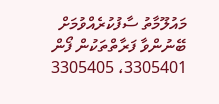މައުލޫމާތު ސާފުކުރެއްވުމަށް ބޭނުންވާ ފަރާތްތަކުން ފޯން 3305401، 3305405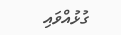ގުޅުއްވައި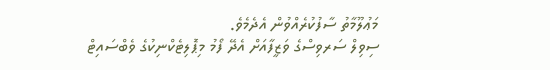މަޢުލޫމާތު ސާފުކުރެއްވުން އެދެމެވެ.
ސިވިލް ސަރވިސްގެ ވަޒީފާއަށް އެދޭ ފޯމު މިޕޮލިޓެކްނިކުގެ ވެބްސައިޓް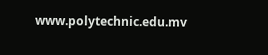www.polytechnic.edu.mv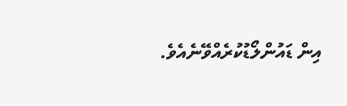އިން ޑައުންލޯޑުކުރެއްވޭނެއެވެ.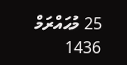25 މުޙައްރަމް 1436